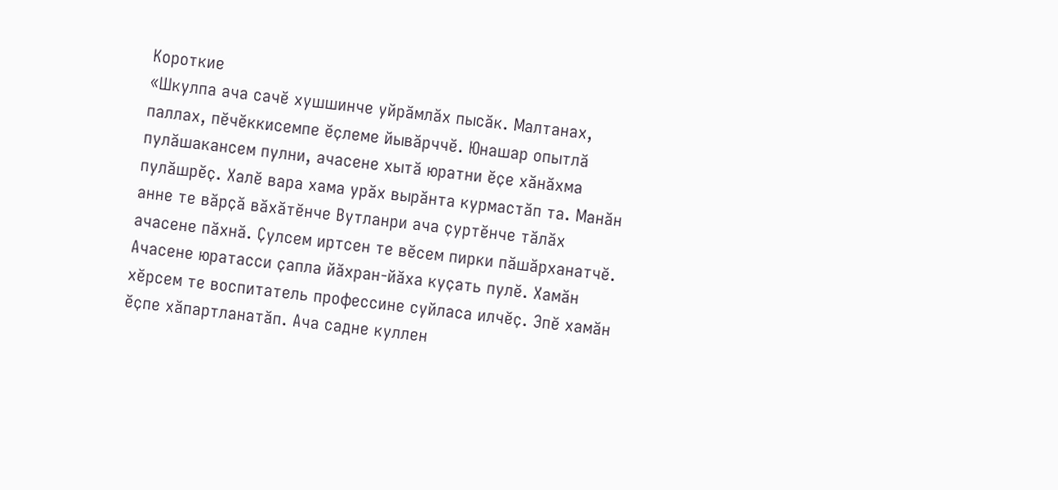Короткие
«Шкулпа ача сачӗ хушшинче уйрӑмлӑх пысӑк. Малтанах, паллах, пӗчӗккисемпе ӗҫлеме йывӑрччӗ. Юнашар опытлӑ пулӑшакансем пулни, ачасене хытӑ юратни ӗҫе хӑнӑхма пулӑшрӗҫ. Халӗ вара хама урӑх вырӑнта курмастӑп та. Манӑн анне те вӑрҫӑ вӑхӑтӗнче Вутланри ача ҫуртӗнче тӑлӑх ачасене пӑхнӑ. Ҫулсем иртсен те вӗсем пирки пӑшӑрханатчӗ. Ачасене юратасси ҫапла йӑхран-йӑха куҫать пулӗ. Хамӑн хӗрсем те воспитатель профессине суйласа илчӗҫ. Эпӗ хамӑн ӗҫпе хӑпартланатӑп. Ача садне куллен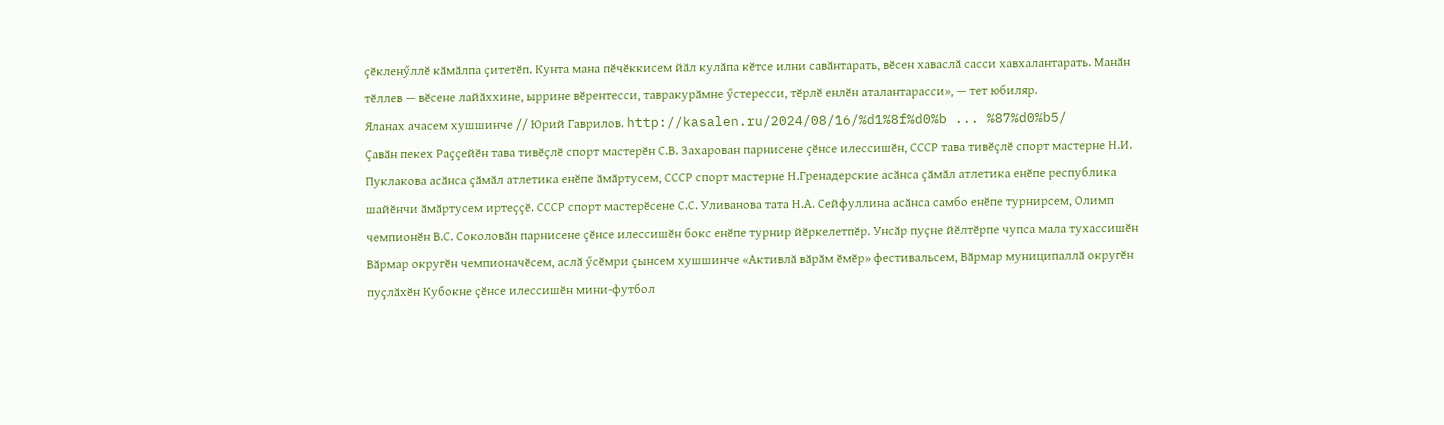ҫӗкленӳллӗ кӑмӑлпа ҫитетӗп. Кунта мана пӗчӗккисем йӑл кулӑпа кӗтсе илни савӑнтарать, вӗсен хаваслӑ сасси хавхалантарать. Манӑн тӗллев — вӗсене лайӑххине, ыррине вӗрентесси, тавракурӑмне ӳстересси, тӗрлӗ енлӗн аталантарасси», — тет юбиляр.
Яланах ачасем хушшинче // Юрий Гаврилов. http://kasalen.ru/2024/08/16/%d1%8f%d0%b ... %87%d0%b5/
Ҫавӑн пекех Раҫҫейӗн тава тивӗҫлӗ спорт мастерӗн С.В. Захарован парнисене ҫӗнсе илессишӗн, СССР тава тивӗҫлӗ спорт мастерне Н.И. Пуклакова асӑнса ҫӑмӑл атлетика енӗпе ӑмӑртусем, СССР спорт мастерне Н.Гренадерские асӑнса ҫӑмӑл атлетика енӗпе республика шайӗнчи ӑмӑртусем иртеҫҫӗ. СССР спорт мастерӗсене С.С. Уливанова тата Н.А. Сейфуллина асӑнса самбо енӗпе турнирсем, Олимп чемпионӗн В.С. Соколовӑн парнисене ҫӗнсе илессишӗн бокс енӗпе турнир йӗркелетпӗр. Унсӑр пуҫне йӗлтӗрпе чупса мала тухассишӗн Вӑрмар округӗн чемпионачӗсем, аслӑ ӳсӗмри ҫынсем хушшинче «Активлӑ вӑрӑм ӗмӗр» фестивальсем, Вӑрмар муниципаллӑ округӗн пуҫлӑхӗн Кубокне ҫӗнсе илессишӗн мини-футбол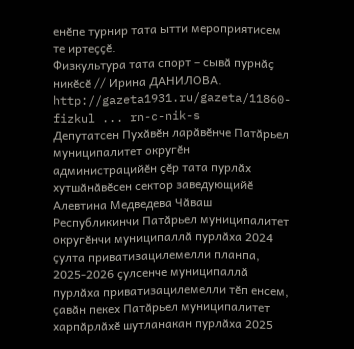енӗпе турнир тата ытти мероприятисем те иртеҫҫӗ.
Физкультура тата спорт – сывӑ пурнӑҫ никӗсӗ // Ирина ДАНИЛОВА. http://gazeta1931.ru/gazeta/11860-fizkul ... rn-c-nik-s
Депутатсен Пухӑвӗн ларӑвӗнче Патӑрьел муниципалитет округӗн администрацийӗн ҫӗр тата пурлӑх хутшӑнӑвӗсен сектор заведующийӗ Алевтина Медведева Чӑваш Республикинчи Патӑрьел муниципалитет округӗнчи муниципаллӑ пурлӑха 2024 ҫулта приватизацилемелли планпа, 2025-2026 ҫулсенче муниципаллӑ пурлӑха приватизацилемелли тӗп енсем, ҫавӑн пекех Патӑрьел муниципалитет харпӑрлӑхӗ шутланакан пурлӑха 2025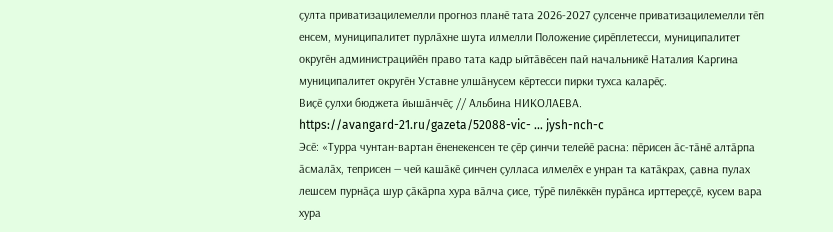ҫулта приватизацилемелли прогноз планӗ тата 2026-2027 ҫулсенче приватизацилемелли тӗп енсем, муниципалитет пурлӑхне шута илмелли Положение ҫирӗплетесси, муниципалитет округӗн администрацийӗн право тата кадр ыйтӑвӗсен пай начальникӗ Наталия Каргина муниципалитет округӗн Уставне улшӑнусем кӗртесси пирки тухса каларӗҫ.
Виҫӗ ҫулхи бюджета йышӑнчӗҫ // Альбина НИКОЛАЕВА. https://avangard-21.ru/gazeta/52088-vic- ... jysh-nch-c
Эсӗ: «Турра чунтан-вартан ӗненекенсен те ҫӗр ҫинчи телейӗ расна: пӗрисен ӑс-тӑнӗ алтӑрпа ӑсмалӑх, теприсен — чей кашӑкӗ ҫинчен ҫулласа илмелӗх е унран та катӑкрах, ҫавна пулах лешсем пурнӑҫа шур ҫӑкӑрпа хура вӑлча ҫисе, тӳрӗ пилӗккӗн пурӑнса ирттереҫҫӗ, кусем вара хура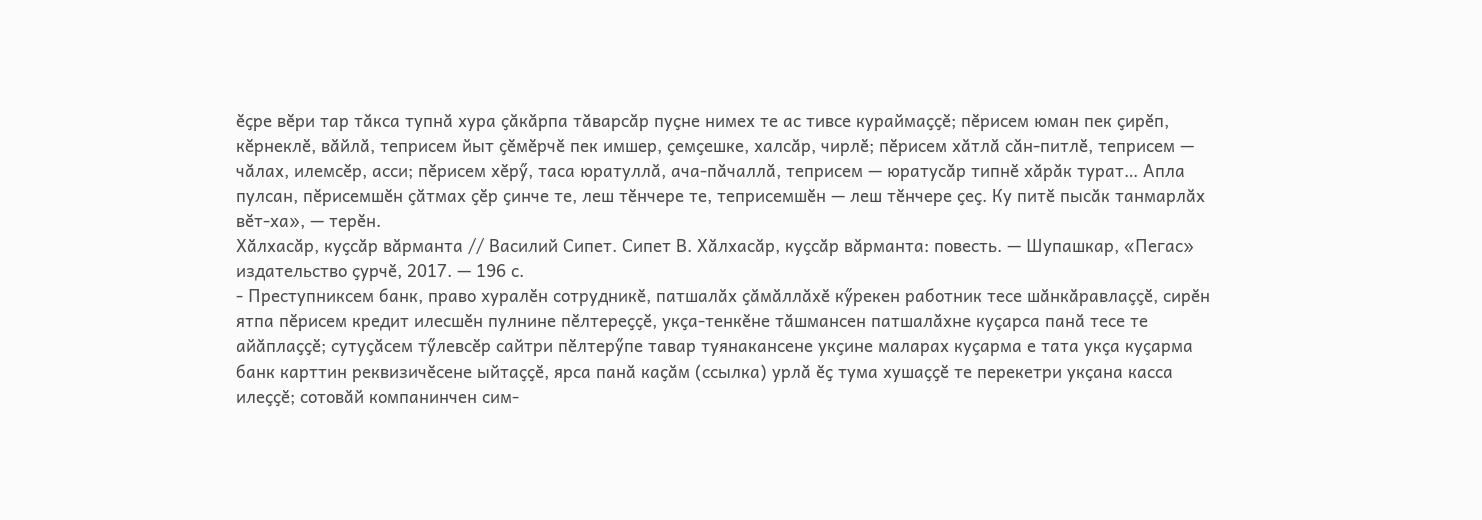ӗҫре вӗри тар тӑкса тупнӑ хура ҫӑкӑрпа тӑварсӑр пуҫне нимех те ас тивсе кураймаҫҫӗ; пӗрисем юман пек ҫирӗп, кӗрнеклӗ, вӑйлӑ, теприсем йыт ҫӗмӗрчӗ пек имшер, ҫемҫешке, халсӑр, чирлӗ; пӗрисем хӑтлӑ сӑн-питлӗ, теприсем — чӑлах, илемсӗр, асси; пӗрисем хӗрӳ, таса юратуллӑ, ача-пӑчаллӑ, теприсем — юратусӑр типнӗ хӑрӑк турат… Апла пулсан, пӗрисемшӗн ҫӑтмах ҫӗр ҫинче те, леш тӗнчере те, теприсемшӗн — леш тӗнчере ҫеҫ. Ку питӗ пысӑк танмарлӑх вӗт-ха», — терӗн.
Хӑлхасӑр, куҫсӑр вӑрманта // Василий Сипет. Сипет В. Хӑлхасӑр, куҫсӑр вӑрманта: повесть. — Шупашкар, «Пегас» издательство ҫурчӗ, 2017. — 196 с.
- Преступниксем банк, право хуралӗн сотрудникӗ, патшалӑх ҫӑмӑллӑхӗ кӳрекен работник тесе шӑнкӑравлаҫҫӗ, сирӗн ятпа пӗрисем кредит илесшӗн пулнине пӗлтереҫҫӗ, укҫа-тенкӗне тӑшмансен патшалӑхне куҫарса панӑ тесе те айӑплаҫҫӗ; сутуҫӑсем тӳлевсӗр сайтри пӗлтерӳпе тавар туянакансене укҫине маларах куҫарма е тата укҫа куҫарма банк карттин реквизичӗсене ыйтаҫҫӗ, ярса панӑ каҫӑм (ссылка) урлӑ ӗҫ тума хушаҫҫӗ те перекетри укҫана касса илеҫҫӗ; сотовӑй компанинчен сим-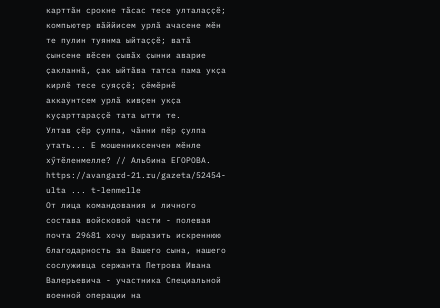карттӑн срокне тӑсас тесе улталаҫҫӗ; компьютер вӑййисем урлӑ ачасене мӗн те пулин туянма ыйтаҫҫӗ; ватӑ ҫынсене вӗсен ҫывӑх ҫынни аварие ҫакланнӑ, ҫак ыйтӑва татса пама укҫа кирлӗ тесе суяҫҫӗ; ҫӗмӗрнӗ аккаунтсем урлӑ кивҫен укҫа куҫарттараҫҫӗ тата ытти те.
Ултав ҫӗр ҫулпа, чӑнни пӗр ҫулпа утать... Е мошенниксенчен мӗнле хӳтӗленмелле? // Альбина ЕГОРОВА. https://avangard-21.ru/gazeta/52454-ulta ... t-lenmelle
От лица командования и личного состава войсковой части - полевая почта 29681 хочу выразить искреннюю благодарность за Вашего сына, нашего сослуживца сержанта Петрова Ивана Валерьевича - участника Специальной военной операции на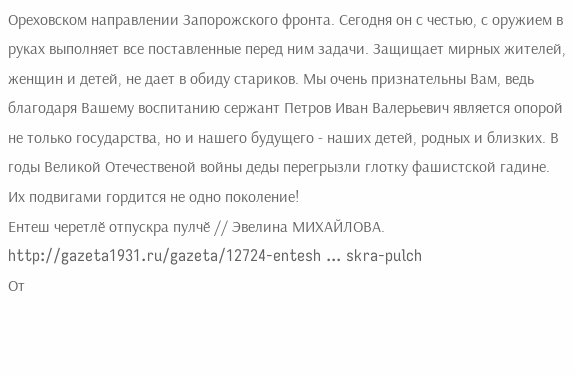Ореховском направлении Запорожского фронта. Сегодня он с честью, с оружием в руках выполняет все поставленные перед ним задачи. Защищает мирных жителей, женщин и детей, не дает в обиду стариков. Мы очень признательны Вам, ведь благодаря Вашему воспитанию сержант Петров Иван Валерьевич является опорой не только государства, но и нашего будущего - наших детей, родных и близких. В годы Великой Отечественой войны деды перегрызли глотку фашистской гадине. Их подвигами гордится не одно поколение!
Ентеш черетлӗ отпускра пулчӗ // Эвелина МИХАЙЛОВА. http://gazeta1931.ru/gazeta/12724-entesh ... skra-pulch
От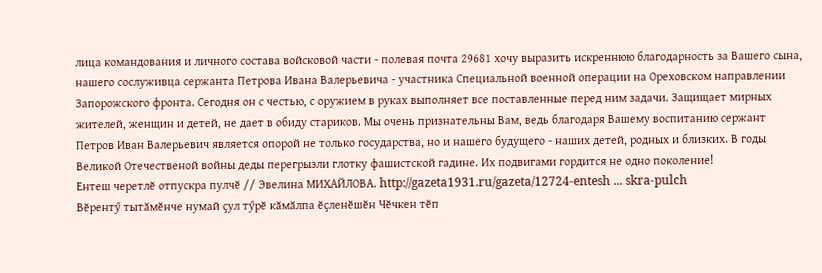лица командования и личного состава войсковой части - полевая почта 29681 хочу выразить искреннюю благодарность за Вашего сына, нашего сослуживца сержанта Петрова Ивана Валерьевича - участника Специальной военной операции на Ореховском направлении Запорожского фронта. Сегодня он с честью, с оружием в руках выполняет все поставленные перед ним задачи. Защищает мирных жителей, женщин и детей, не дает в обиду стариков. Мы очень признательны Вам, ведь благодаря Вашему воспитанию сержант Петров Иван Валерьевич является опорой не только государства, но и нашего будущего - наших детей, родных и близких. В годы Великой Отечественой войны деды перегрызли глотку фашистской гадине. Их подвигами гордится не одно поколение!
Ентеш черетлӗ отпускра пулчӗ // Эвелина МИХАЙЛОВА. http://gazeta1931.ru/gazeta/12724-entesh ... skra-pulch
Вӗрентӳ тытӑмӗнче нумай ҫул тӳрӗ кӑмӑлпа ӗҫленӗшӗн Чӗчкен тӗп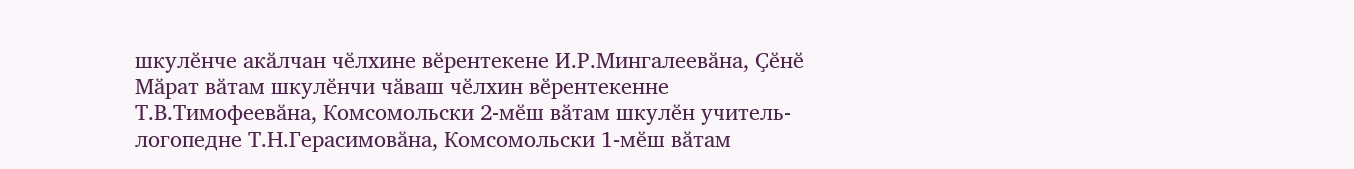шкулӗнче акӑлчан чӗлхине вӗрентекене И.Р.Мингалеевӑна, Ҫӗнӗ Мӑрат вӑтам шкулӗнчи чӑваш чӗлхин вӗрентекенне Т.В.Тимофеевӑна, Комсомольски 2-мӗш вӑтам шкулӗн учитель-логопедне Т.Н.Герасимовӑна, Комсомольски 1-мӗш вӑтам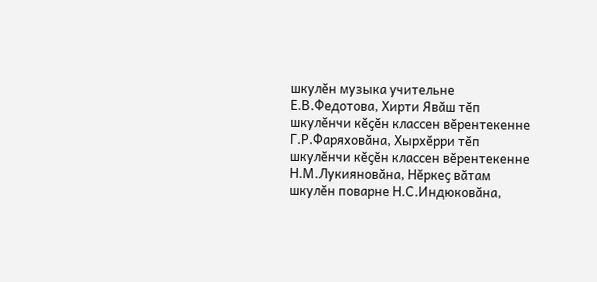шкулӗн музыка учительне Е.В.Федотова, Хирти Явӑш тӗп шкулӗнчи кӗҫӗн классен вӗрентекенне Г.Р.Фаряховӑна, Хырхӗрри тӗп шкулӗнчи кӗҫӗн классен вӗрентекенне Н.М.Лукияновӑна, Нӗркеҫ вӑтам шкулӗн поварне Н.С.Индюковӑна,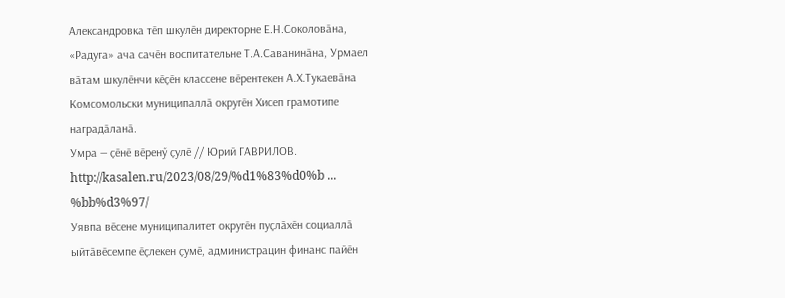Александровка тӗп шкулӗн директорне Е.Н.Соколовӑна, «Радуга» ача сачӗн воспитательне Т.А.Саванинӑна, Урмаел вӑтам шкулӗнчи кӗҫӗн классене вӗрентекен А.Х.Тукаевӑна Комсомольски муниципаллӑ округӗн Хисеп грамотипе наградӑланӑ.
Умра — ҫӗнӗ вӗренӳ ҫулӗ // Юрий ГАВРИЛОВ. http://kasalen.ru/2023/08/29/%d1%83%d0%b ... %bb%d3%97/
Уявпа вӗсене муниципалитет округӗн пуҫлӑхӗн социаллӑ ыйтӑвӗсемпе ӗҫлекен ҫумӗ, администрацин финанс пайӗн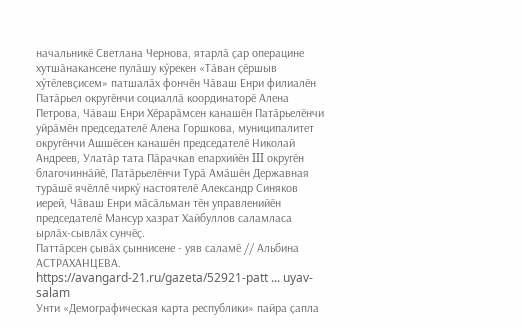начальникӗ Светлана Чернова, ятарлӑ ҫар операцине хутшӑнакансене пулӑшу кӳрекен «Тӑван ҫӗршыв хӳтӗлевҫисем» патшалӑх фончӗн Чӑваш Енри филиалӗн Патӑрьел округӗнчи социаллӑ координаторӗ Алена Петрова, Чӑваш Енри Хӗрарӑмсен канашӗн Патӑрьелӗнчи уйрӑмӗн председателӗ Алена Горшкова, муниципалитет округӗнчи Ашшӗсен канашӗн председателӗ Николай Андреев, Улатӑр тата Пӑрачкав епархийӗн III округӗн благочиннӑйӗ, Патӑрьелӗнчи Турӑ Амӑшӗн Державная турӑшӗ ячӗллӗ чиркӳ настоятелӗ Александр Синяков иерей, Чӑваш Енри мӑсӑльман тӗн управленийӗн председателӗ Мансур хазрат Хайбуллов саламласа ырлӑх-сывлӑх сунчӗҫ.
Паттӑрсен ҫывӑх ҫыннисене - уяв саламӗ // Альбина АСТРАХАНЦЕВА. https://avangard-21.ru/gazeta/52921-patt ... uyav-salam
Унти «Демографическая карта республики» пайра ҫапла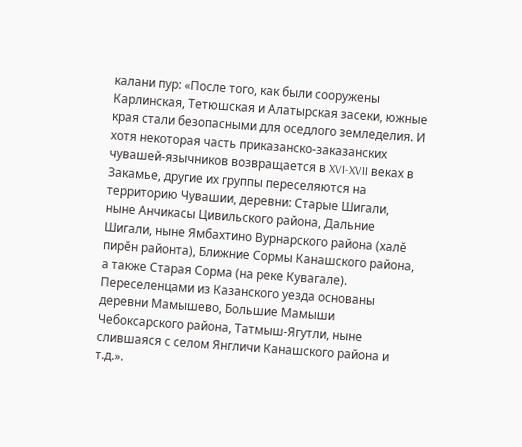калани пур: «После того, как были сооружены Карлинская, Тетюшская и Алатырская засеки, южные края стали безопасными для оседлого земледелия. И хотя некоторая часть приказанско-заказанских чувашей-язычников возвращается в XVI-XVII веках в Закамье, другие их группы переселяются на территорию Чувашии, деревни: Старые Шигали, ныне Анчикасы Цивильского района, Дальние Шигали, ныне Ямбахтино Вурнарского района (халӗ пирӗн районта), Ближние Сормы Канашского района, а также Старая Сорма (на реке Кувагале). Переселенцами из Казанского уезда основаны деревни Мамышево, Большие Мамыши Чебоксарского района, Татмыш-Ягутли, ныне слившаяся с селом Янгличи Канашского района и т.д.».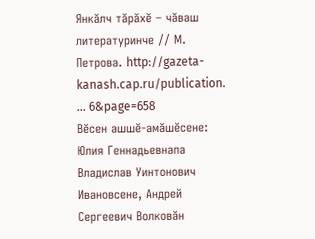Янкӑлч тӑрӑхӗ – чӑваш литературинче // М. Петрова. http://gazeta-kanash.cap.ru/publication. ... 6&page=658
Вӗсен ашшӗ-амӑшӗсене: Юлия Геннадьевнапа Владислав Уинтонович Ивановсене, Андрей Сергеевич Волковӑн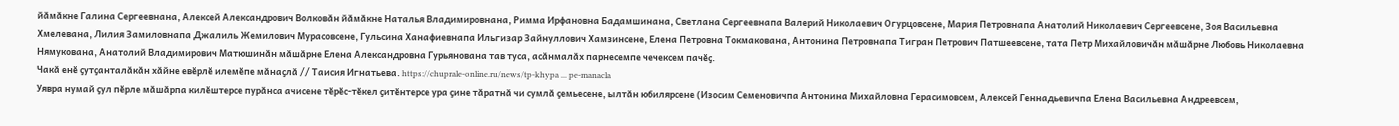йӑмӑкне Галина Сергеевнана, Алексей Александрович Волковӑн йӑмӑкне Наталья Владимировнана, Римма Ирфановна Бадамшинана, Светлана Сергеевнапа Валерий Николаевич Огурцовсене, Мария Петровнапа Анатолий Николаевич Сергеевсене, Зоя Васильевна Хмелевана, Лилия Замиловнапа Джалиль Жемилович Мурасовсене, Гульсина Ханафиевнапа Ильгизар Зайнуллович Хамзинсене, Елена Петровна Токмакована, Антонина Петровнапа Тигран Петрович Патшеевсене, тата Петр Михайловичӑн мӑшӑрне Любовь Николаевна Нямукована, Анатолий Владимирович Матюшинӑн мӑшӑрне Елена Александровна Гурьянована тав туса, асӑнмалӑх парнесемпе чечексем пачӗҫ.
Чакӑ енӗ ҫутҫанталӑкӑн хӑйне евӗрлӗ илемӗпе мӑнаҫлӑ // Таисия Игнатьева. https://chuprale-online.ru/news/tp-khypa ... pe-manacla
Уявра нумай ҫул пӗрле мӑшӑрпа килӗштерсе пурӑнса ачисене тӗрӗс-тӗкел ҫитӗнтерсе ура ҫине тӑратнӑ чи сумлӑ ҫемьесене, ылтӑн юбилярсене (Изосим Семеновичпа Антонина Михайловна Герасимовсем, Алексей Геннадьевичпа Елена Васильевна Андреевсем,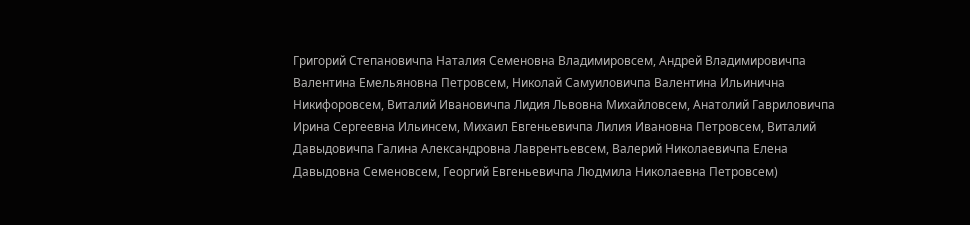Григорий Степановичпа Наталия Семеновна Владимировсем, Андрей Владимировичпа Валентина Емельяновна Петровсем, Николай Самуиловичпа Валентина Ильинична Никифоровсем, Виталий Ивановичпа Лидия Львовна Михайловсем, Анатолий Гавриловичпа Ирина Сергеевна Ильинсем, Михаил Евгеньевичпа Лилия Ивановна Петровсем, Виталий Давыдовичпа Галина Александровна Лаврентьевсем, Валерий Николаевичпа Елена Давыдовна Семеновсем, Георгий Евгеньевичпа Людмила Николаевна Петровсем)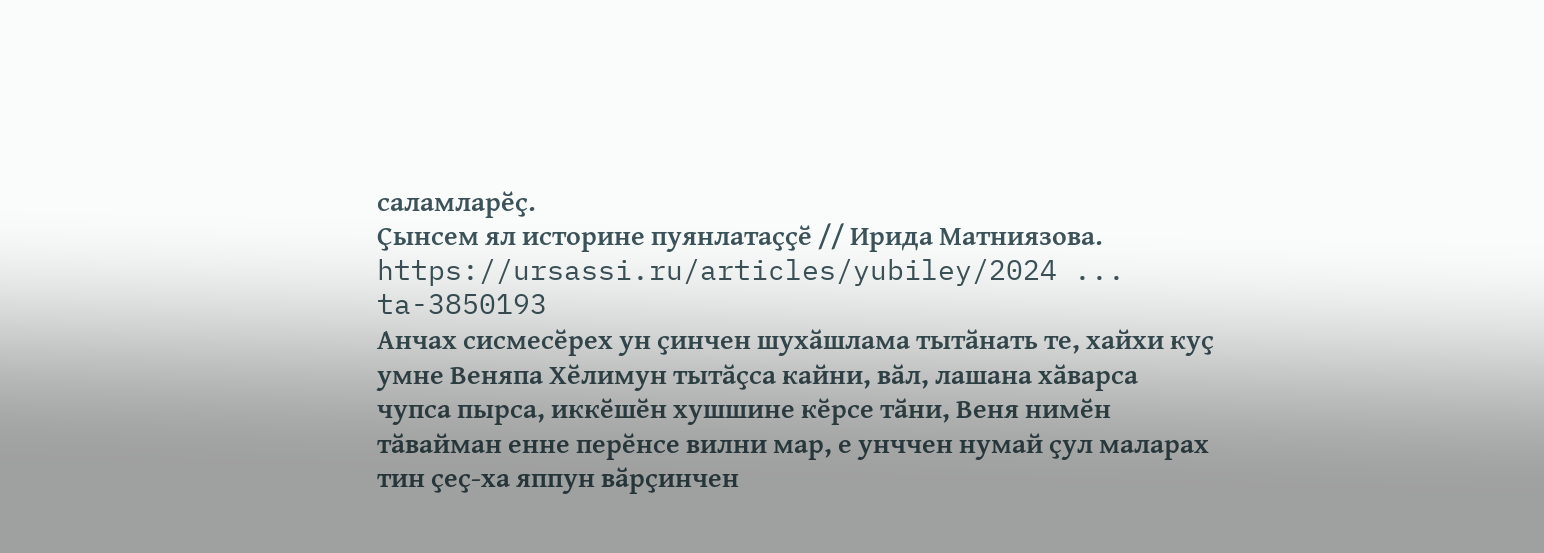саламларӗҫ.
Ҫынсем ял историне пуянлатаҫҫӗ // Ирида Матниязова. https://ursassi.ru/articles/yubiley/2024 ... ta-3850193
Анчах сисмесӗрех ун ҫинчен шухӑшлама тытӑнать те, хайхи куҫ умне Веняпа Хӗлимун тытӑҫса кайни, вӑл, лашана хӑварса чупса пырса, иккӗшӗн хушшине кӗрсе тӑни, Веня нимӗн тӑвайман енне перӗнсе вилни мар, е унччен нумай ҫул маларах тин ҫеҫ-ха яппун вӑрҫинчен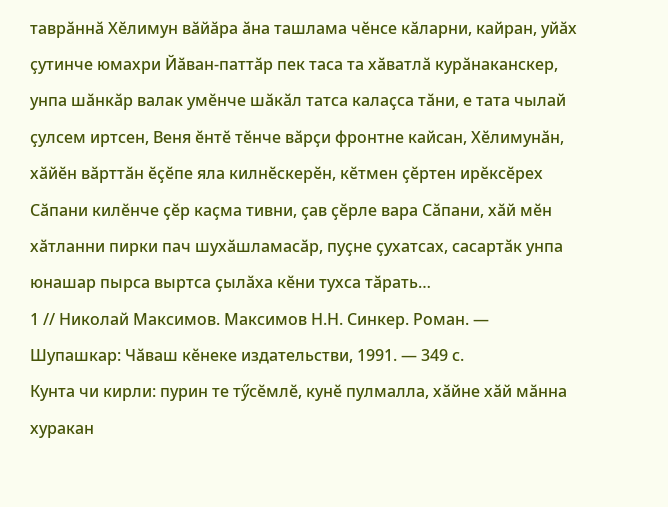таврӑннӑ Хӗлимун вӑйӑра ӑна ташлама чӗнсе кӑларни, кайран, уйӑх ҫутинче юмахри Йӑван-паттӑр пек таса та хӑватлӑ курӑнаканскер, унпа шӑнкӑр валак умӗнче шӑкӑл татса калаҫса тӑни, е тата чылай ҫулсем иртсен, Веня ӗнтӗ тӗнче вӑрҫи фронтне кайсан, Хӗлимунӑн, хӑйӗн вӑрттӑн ӗҫӗпе яла килнӗскерӗн, кӗтмен ҫӗртен ирӗксӗрех Сӑпани килӗнче ҫӗр каҫма тивни, ҫав ҫӗрле вара Сӑпани, хӑй мӗн хӑтланни пирки пач шухӑшламасӑр, пуҫне ҫухатсах, сасартӑк унпа юнашар пырса выртса ҫылӑха кӗни тухса тӑрать…
1 // Николай Максимов. Максимов Н.Н. Синкер. Роман. — Шупашкар: Чӑваш кӗнеке издательстви, 1991. — 349 с.
Кунта чи кирли: пурин те тӳсӗмлӗ, кунӗ пулмалла, хӑйне хӑй мӑнна хуракан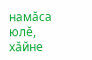намӑса юлӗ, хӑйне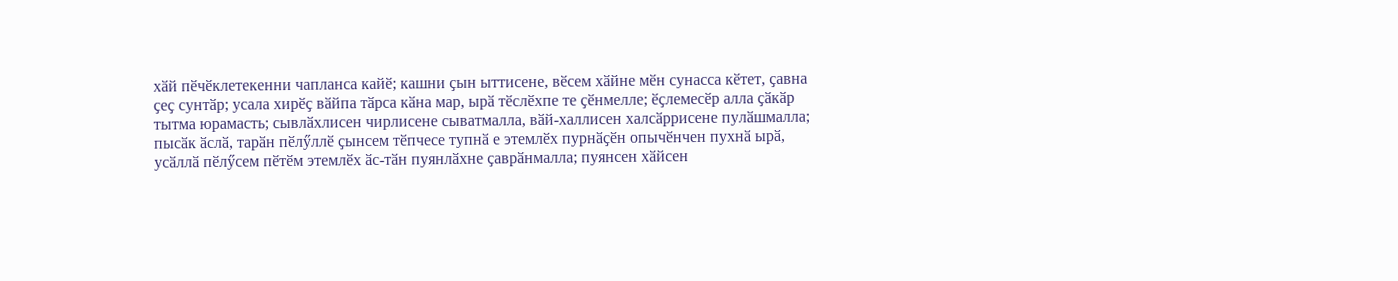хӑй пӗчӗклетекенни чапланса кайӗ; кашни ҫын ыттисене, вӗсем хӑйне мӗн сунасса кӗтет, ҫавна ҫеҫ сунтӑр; усала хирӗҫ вӑйпа тӑрса кӑна мар, ырӑ тӗслӗхпе те ҫӗнмелле; ӗҫлемесӗр алла ҫӑкӑр тытма юрамасть; сывлӑхлисен чирлисене сыватмалла, вӑй-халлисен халсӑррисене пулӑшмалла; пысӑк ӑслӑ, тарӑн пӗлӳллӗ ҫынсем тӗпчесе тупнӑ е этемлӗх пурнӑҫӗн опычӗнчен пухнӑ ырӑ, усӑллӑ пӗлӳсем пӗтӗм этемлӗх ӑс-тӑн пуянлӑхне ҫаврӑнмалла; пуянсен хӑйсен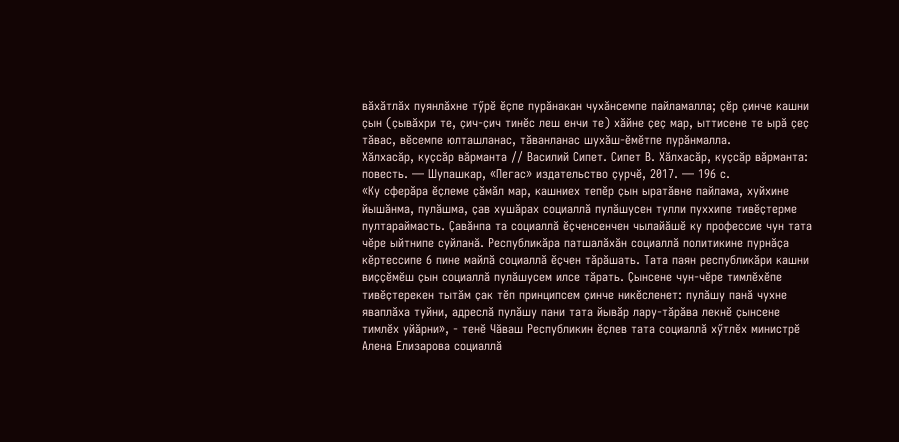вӑхӑтлӑх пуянлӑхне тӳрӗ ӗҫпе пурӑнакан чухӑнсемпе пайламалла; ҫӗр ҫинче кашни ҫын (ҫывӑхри те, ҫич-ҫич тинӗс леш енчи те) хӑйне ҫеҫ мар, ыттисене те ырӑ ҫеҫ тӑвас, вӗсемпе юлташланас, тӑванланас шухӑш-ӗмӗтпе пурӑнмалла.
Хӑлхасӑр, куҫсӑр вӑрманта // Василий Сипет. Сипет В. Хӑлхасӑр, куҫсӑр вӑрманта: повесть. — Шупашкар, «Пегас» издательство ҫурчӗ, 2017. — 196 с.
«Ку сферӑра ӗҫлеме ҫӑмӑл мар, кашниех тепӗр ҫын ыратӑвне пайлама, хуйхине йышӑнма, пулӑшма, ҫав хушӑрах социаллӑ пулӑшусен тулли пуххипе тивӗҫтерме пултараймасть. Ҫавӑнпа та социаллӑ ӗҫченсенчен чылайӑшӗ ку профессие чун тата чӗре ыйтнипе суйланӑ. Республикӑра патшалӑхӑн социаллӑ политикине пурнӑҫа кӗртессипе 6 пине майлӑ социаллӑ ӗҫчен тӑрӑшать. Тата паян республикӑри кашни виҫҫӗмӗш ҫын социаллӑ пулӑшусем илсе тӑрать. Ҫынсене чун-чӗре тимлӗхӗпе тивӗҫтерекен тытӑм ҫак тӗп принципсем ҫинче никӗсленет: пулӑшу панӑ чухне яваплӑха туйни, адреслӑ пулӑшу пани тата йывӑр лару-тӑрӑва лекнӗ ҫынсене тимлӗх уйӑрни», - тенӗ Чӑваш Республикин ӗҫлев тата социаллӑ хӳтлӗх министрӗ Алена Елизарова социаллӑ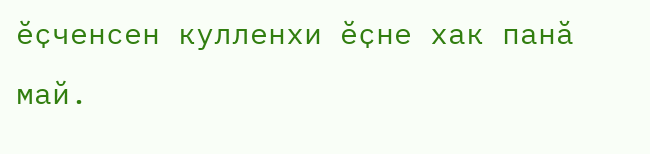ӗҫченсен кулленхи ӗҫне хак панӑ май.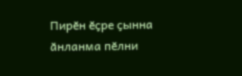Пирӗн ӗҫре ҫынна ӑнланма пӗлни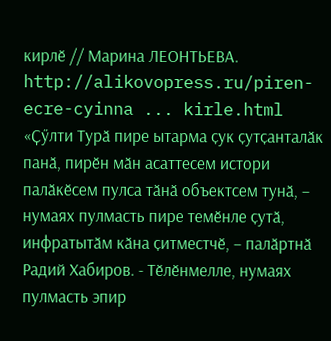кирлӗ // Марина ЛЕОНТЬЕВА. http://alikovopress.ru/piren-ecre-cyinna ... kirle.html
«Ҫӳлти Турӑ пире ытарма ҫук ҫутҫанталӑк панӑ, пирӗн мӑн асаттесем истори палӑкӗсем пулса тӑнӑ объектсем тунӑ, – нумаях пулмасть пире темӗнле ҫутӑ, инфратытӑм кӑна ҫитместчӗ, – палӑртнӑ Радий Хабиров. - Тӗлӗнмелле, нумаях пулмасть эпир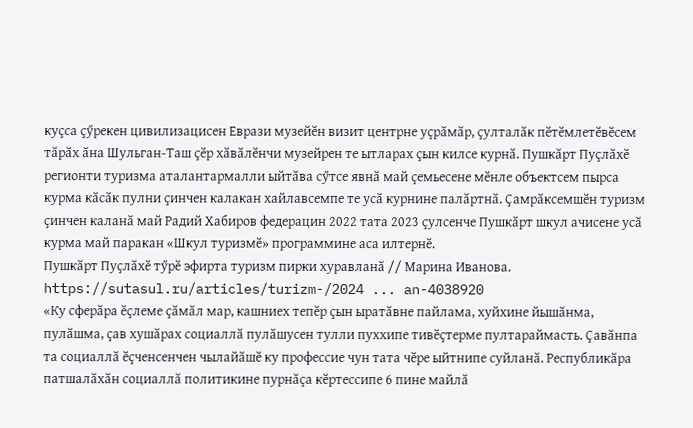куҫса ҫӳрекен цивилизацисен Еврази музейӗн визит центрне уҫрӑмӑр, ҫулталӑк пӗтӗмлетӗвӗсем тӑрӑх ӑна Шульган-Таш ҫӗр хӑвӑлӗнчи музейрен те ытларах ҫын килсе курнӑ. Пушкӑрт Пуҫлӑхӗ регионти туризма аталантармалли ыйтӑва сӳтсе явнӑ май ҫемьесене мӗнле объектсем пырса курма кӑсӑк пулни ҫинчен калакан хайлавсемпе те усӑ курнине палӑртнӑ. Ҫамрӑксемшӗн туризм ҫинчен каланӑ май Радий Хабиров федерацин 2022 тата 2023 ҫулсенче Пушкӑрт шкул ачисене усӑ курма май паракан «Шкул туризмӗ» программине аса илтернӗ.
Пушкӑрт Пуҫлӑхӗ тӳрӗ эфирта туризм пирки хуравланӑ // Марина Иванова. https://sutasul.ru/articles/turizm-/2024 ... an-4038920
«Ку сферӑра ӗҫлеме ҫӑмӑл мар, кашниех тепӗр ҫын ыратӑвне пайлама, хуйхине йышӑнма, пулӑшма, ҫав хушӑрах социаллӑ пулӑшусен тулли пуххипе тивӗҫтерме пултараймасть. Ҫавӑнпа та социаллӑ ӗҫченсенчен чылайӑшӗ ку профессие чун тата чӗре ыйтнипе суйланӑ. Республикӑра патшалӑхӑн социаллӑ политикине пурнӑҫа кӗртессипе 6 пине майлӑ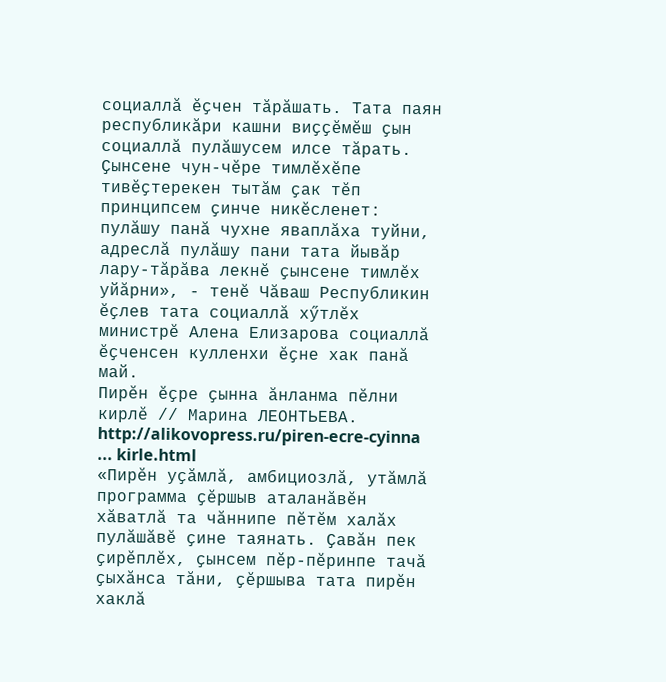социаллӑ ӗҫчен тӑрӑшать. Тата паян республикӑри кашни виҫҫӗмӗш ҫын социаллӑ пулӑшусем илсе тӑрать. Ҫынсене чун-чӗре тимлӗхӗпе тивӗҫтерекен тытӑм ҫак тӗп принципсем ҫинче никӗсленет: пулӑшу панӑ чухне яваплӑха туйни, адреслӑ пулӑшу пани тата йывӑр лару-тӑрӑва лекнӗ ҫынсене тимлӗх уйӑрни», - тенӗ Чӑваш Республикин ӗҫлев тата социаллӑ хӳтлӗх министрӗ Алена Елизарова социаллӑ ӗҫченсен кулленхи ӗҫне хак панӑ май.
Пирӗн ӗҫре ҫынна ӑнланма пӗлни кирлӗ // Марина ЛЕОНТЬЕВА. http://alikovopress.ru/piren-ecre-cyinna ... kirle.html
«Пирӗн уҫӑмлӑ, амбициозлӑ, утӑмлӑ программа ҫӗршыв аталанӑвӗн хӑватлӑ та чӑннипе пӗтӗм халӑх пулӑшӑвӗ ҫине таянать. Ҫавӑн пек ҫирӗплӗх, ҫынсем пӗр-пӗринпе тачӑ ҫыхӑнса тӑни, ҫӗршыва тата пирӗн хаклӑ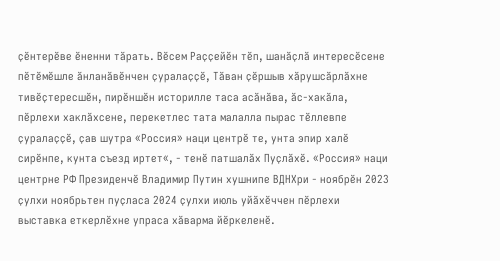ҫӗнтерӗве ӗненни тӑрать. Вӗсем Раҫҫейӗн тӗп, шанӑҫлӑ интересӗсене пӗтӗмӗшле ӑнланӑвӗнчен ҫуралаҫҫӗ, Тӑван ҫӗршыв хӑрушсӑрлӑхне тивӗҫтересшӗн, пирӗншӗн историлле таса асӑнӑва, ӑс-хакӑла, пӗрлехи хаклӑхсене, перекетлес тата малалла пырас тӗллевпе ҫуралаҫҫӗ, ҫав шутра «Россия» наци центрӗ те, унта эпир халӗ сирӗнпе, кунта съезд иртет«, - тенӗ патшалӑх Пуҫлӑхӗ. «Россия» наци центрне РФ Президенчӗ Владимир Путин хушнипе ВДНХри - ноябрӗн 2023 ҫулхи ноябрьтен пуҫласа 2024 ҫулхи июль уйӑхӗччен пӗрлехи выставка еткерлӗхне упраса хӑварма йӗркеленӗ.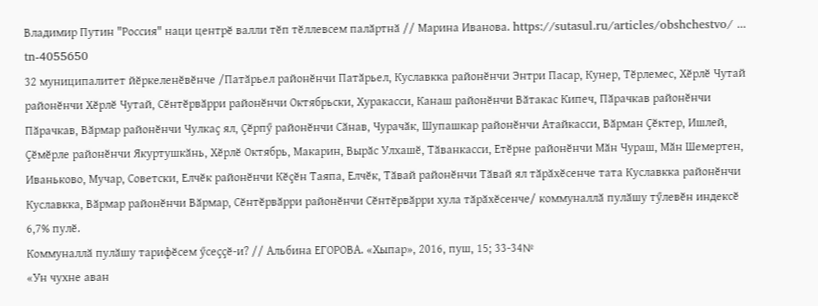Владимир Путин "Россия" наци центрӗ валли тӗп тӗллевсем палӑртнӑ // Марина Иванова. https://sutasul.ru/articles/obshchestvo/ ... tn-4055650
32 муниципалитет йӗркеленӗвӗнче /Патӑрьел районӗнчи Патӑрьел, Куславкка районӗнчи Энтри Пасар, Кунер, Тӗрлемес, Хӗрлӗ Чутай районӗнчи Хӗрлӗ Чутай, Сӗнтӗрвӑрри районӗнчи Октябрьски, Хуракасси, Канаш районӗнчи Вӑтакас Кипеч, Пӑрачкав районӗнчи Пӑрачкав, Вӑрмар районӗнчи Чулкаҫ ял, Ҫӗрпӳ районӗнчи Сӑнав, Чурачӑк, Шупашкар районӗнчи Атайкасси, Вӑрман Ҫӗктер, Ишлей, Ҫӗмӗрле районӗнчи Якуртушкӑнь, Хӗрлӗ Октябрь, Макарин, Вырӑс Улхашӗ, Тӑванкасси, Етӗрне районӗнчи Мӑн Чураш, Мӑн Шемертен, Иваньково, Мучар, Советски, Елчӗк районӗнчи Кӗҫӗн Таяпа, Елчӗк, Тӑвай районӗнчи Тӑвай ял тӑрӑхӗсенче тата Куславкка районӗнчи Куславкка, Вӑрмар районӗнчи Вӑрмар, Сӗнтӗрвӑрри районӗнчи Сӗнтӗрвӑрри хула тӑрӑхӗсенче/ коммуналлӑ пулӑшу тӳлевӗн индексӗ 6,7% пулӗ.
Коммуналлӑ пулӑшу тарифӗсем ӳсеҫҫӗ-и? // Альбина ЕГОРОВА. «Хыпар», 2016, пуш, 15; 33-34№
«Ун чухне аван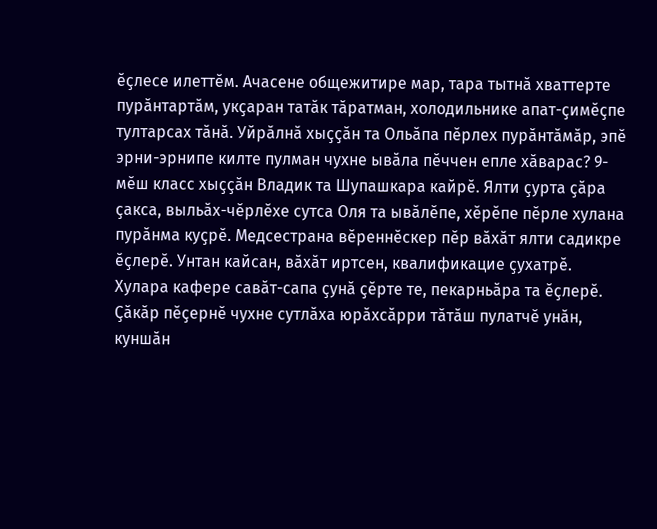ӗҫлесе илеттӗм. Ачасене общежитире мар, тара тытнӑ хваттерте пурӑнтартӑм, укҫаран татӑк тӑратман, холодильнике апат-ҫимӗҫпе тултарсах тӑнӑ. Уйрӑлнӑ хыҫҫӑн та Ольӑпа пӗрлех пурӑнтӑмӑр, эпӗ эрни-эрнипе килте пулман чухне ывӑла пӗччен епле хӑварас? 9-мӗш класс хыҫҫӑн Владик та Шупашкара кайрӗ. Ялти ҫурта ҫӑра ҫакса, выльӑх-чӗрлӗхе сутса Оля та ывӑлӗпе, хӗрӗпе пӗрле хулана пурӑнма куҫрӗ. Медсестрана вӗреннӗскер пӗр вӑхӑт ялти садикре ӗҫлерӗ. Унтан кайсан, вӑхӑт иртсен, квалификацие ҫухатрӗ. Хулара кафере савӑт-сапа ҫунӑ ҫӗрте те, пекарньӑра та ӗҫлерӗ. Ҫӑкӑр пӗҫернӗ чухне сутлӑха юрӑхсӑрри тӑтӑш пулатчӗ унӑн, куншӑн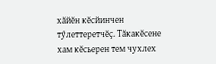хӑйӗн кӗсйинчен тӳлеттеретчӗҫ. Тӑкакӗсене хам кӗсьерен тем чухлех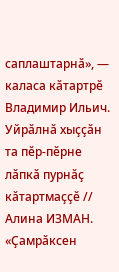саплаштарнӑ», — каласа кӑтартрӗ Владимир Ильич.
Уйрӑлнӑ хыҫҫӑн та пӗр-пӗрне лӑпкӑ пурнӑҫ кӑтартмаҫҫӗ // Алина ИЗМАН. «Ҫамрӑксен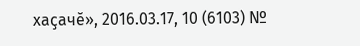хаҫачӗ», 2016.03.17, 10 (6103) №